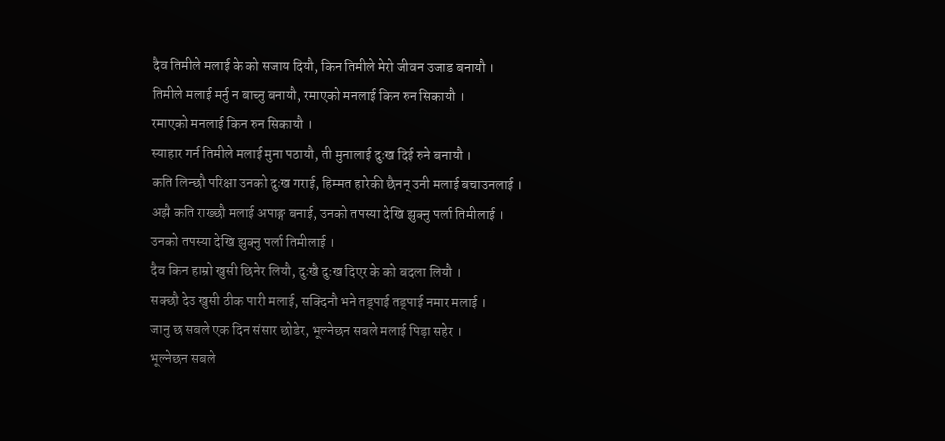दैव तिमीले मलाई के को सजाय दियौ, किन तिमीले मेरो जीवन उजाड बनायौ ।
तिमीले मलाई मर्नु न बाच्नु बनायौ, रमाएको मनलाई किन रुन सिकायौ ।
रमाएको मनलाई किन रुन सिकायौ ।
स्याहार गर्न तिमीले मलाई मुना पठायौ, ती मुनालाई दुःख दिई रुने बनायौ ।
कति लिन्छौ परिक्षा उनको दुःख गराई, हिम्मत हारेकी छैनन् उनी मलाई बचाउनलाई ।
अझै कति राख्छौ मलाई अपाङ्ग बनाई, उनको तपस्या देखि झुक्नु पर्ला तिमीलाई ।
उनको तपस्या देखि झुक्नु पर्ला तिमीलाई ।
दैव किन हाम्रो खुसी छिनेर लियौ, दुःखै दुःख दिएर के को बदला लियौ ।
सक्छौ देउ खुसी ठीक पारी मलाई, सक्दिनौ भने तड्पाई तड्पाई नमार मलाई ।
जानु छ सबले एक दिन संसार छोडेर, भूल्नेछन सबले मलाई पिड़ा सहेर ।
भूल्नेछन सबले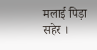मलाई पिड़ा सहेर ।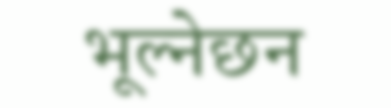भूल्नेछन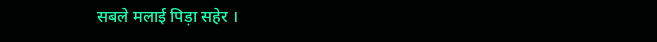सबले मलाई पिड़ा सहेर ।